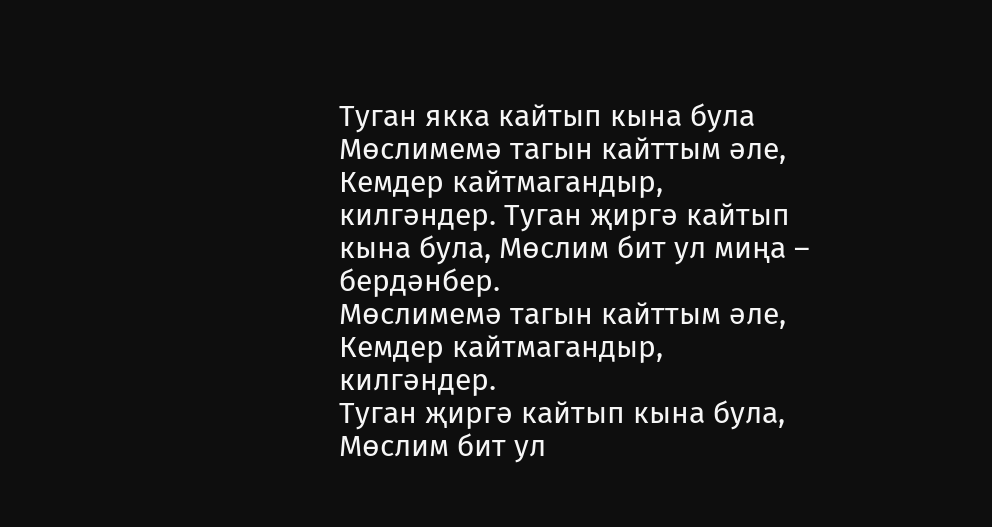Туган якка кайтып кына була
Мөслимемә тагын кайттым әле, Кемдер кайтмагандыр, килгәндер. Туган җиргә кайтып кына була, Мөслим бит ул миңа – бердәнбер.
Мөслимемә тагын кайттым әле,
Кемдер кайтмагандыр, килгәндер.
Туган җиргә кайтып кына була,
Мөслим бит ул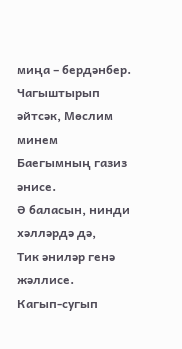миңа – бердәнбер.
Чагыштырып әйтсәк, Мөслим минем
Баегымның газиз әнисе.
Ә баласын, нинди хәлләрдә дә,
Тик әниләр генә жәллисе.
Кагып-сугып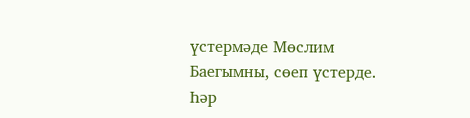үстермәде Мөслим
Баегымны, сөеп үстерде.
Һәр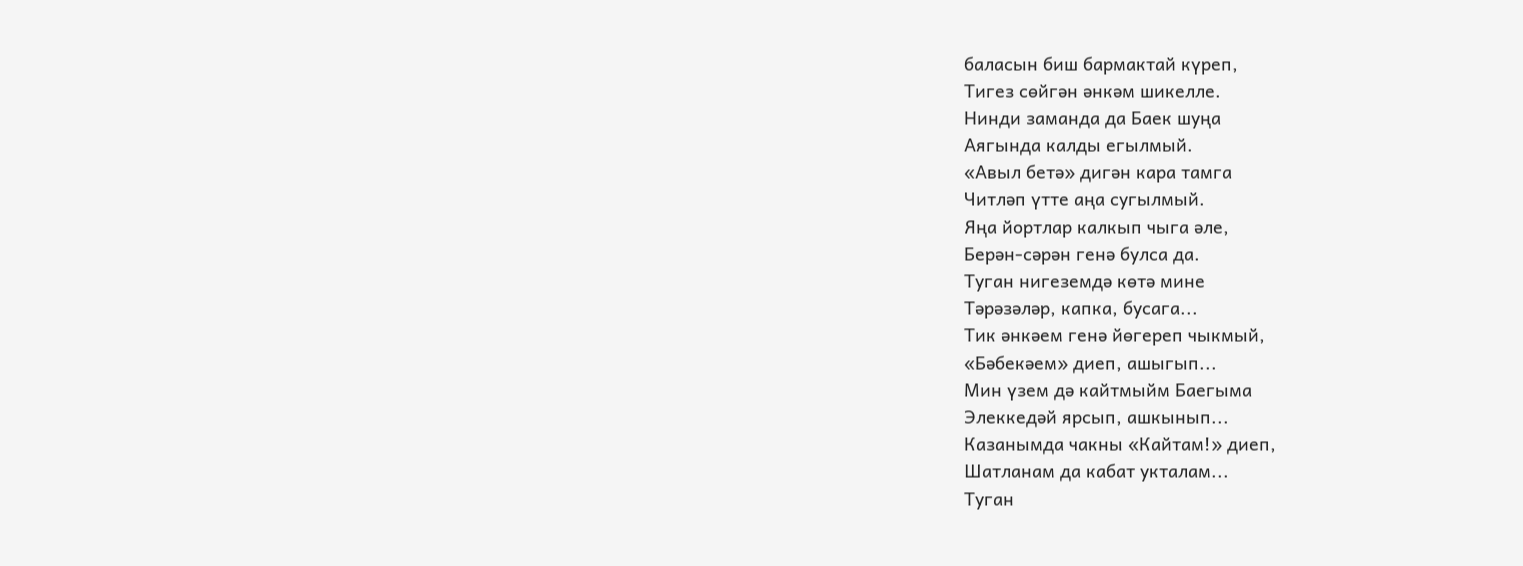баласын биш бармактай күреп,
Тигез сөйгән әнкәм шикелле.
Нинди заманда да Баек шуңа
Аягында калды егылмый.
«Авыл бетә» дигән кара тамга
Читләп үтте аңа сугылмый.
Яңа йортлар калкып чыга әле,
Берән-сәрән генә булса да.
Туган нигеземдә көтә мине
Тәрәзәләр, капка, бусага...
Тик әнкәем генә йөгереп чыкмый,
«Бәбекәем» диеп, ашыгып...
Мин үзем дә кайтмыйм Баегыма
Элеккедәй ярсып, ашкынып...
Казанымда чакны «Кайтам!» диеп,
Шатланам да кабат укталам...
Туган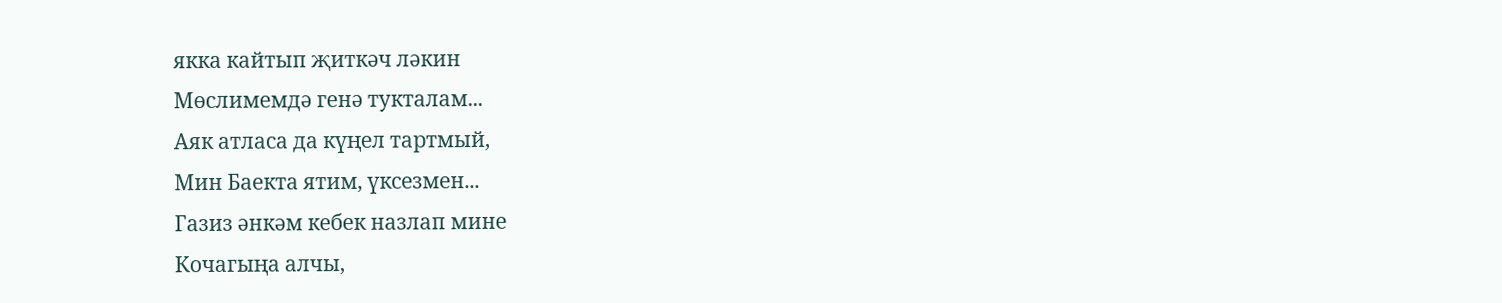якка кайтып җиткәч ләкин
Мөслимемдә генә тукталам...
Аяк атласа да күңел тартмый,
Мин Баекта ятим, үксезмен...
Газиз әнкәм кебек назлап мине
Кочагыңа алчы,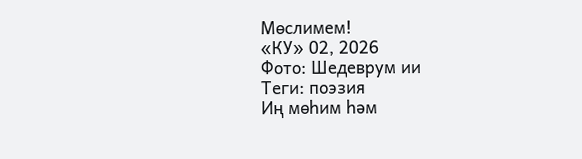Мөслимем!
«КУ» 02, 2026
Фото: Шедеврум ии
Теги: поэзия
Иң мөһим һәм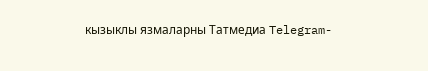кызыклы язмаларны Татмедиа Telegram-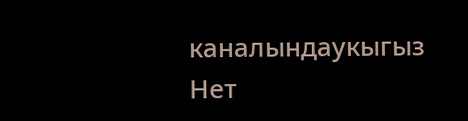каналындаукыгыз
Нет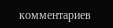комментариев